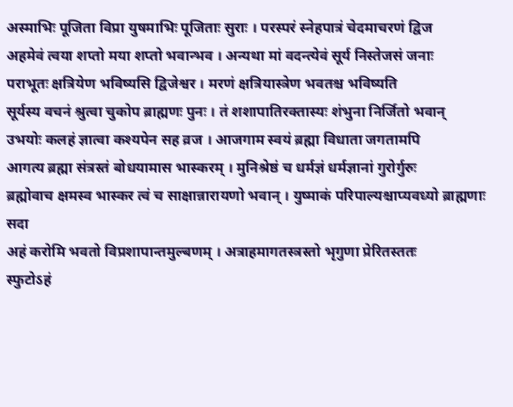अस्माभिः पूजिता विप्रा युषमाभिः पूजिताः सुराः । परस्परं स्नेहपात्रं चेदमाचरणं द्विज
अहमेवं त्वया शप्तो मया शप्तो भवान्भव । अन्यथा मां वदन्त्येवं सूर्य निस्तेजसं जनाः
पराभूतः क्षत्रियेण भविष्यसि द्विजेश्वर । मरणं क्षत्रियास्त्रेण भवतश्च भविष्यति
सूर्यस्य वचनं श्रुत्वा चुकोप ब्राह्मणः पुनः । तं शशापातिरक्तास्यः शंभुना निर्जितो भवान्
उभयोः कलहं ज्ञात्वा कश्यपेन सह व्रज । आजगाम स्वयं ब्रह्मा विधाता जगतामपि
आगत्य ब्रह्मा संत्रस्तं बोधयामास भास्करम् । मुनिश्रेष्ठं च धर्मज्ञं धर्मज्ञानां गुरोर्गुरुः
ब्रह्मोवाच क्षमस्व भास्कर त्वं च साक्षान्नारायणो भवान् । युष्माकं परिपाल्यश्चाप्यवध्यो ब्राह्मणाः सदा
अहं करोमि भवतो विप्रशापान्तमुल्बणम् । अत्राहमागतस्त्रस्तो भृगुणा प्रेरितस्ततः
स्फुटोऽहं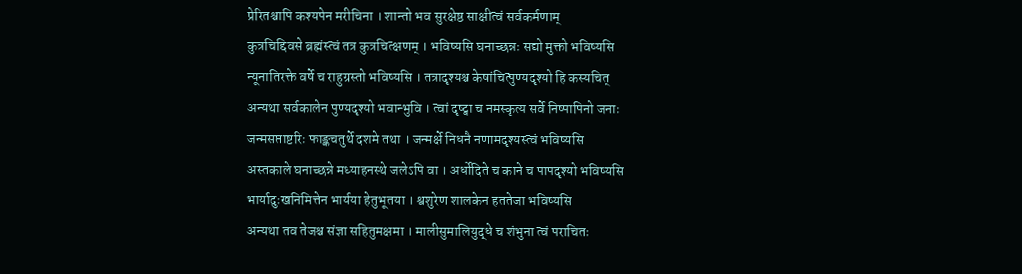प्रेरितश्चापि कश्यपेन मरीचिना । शान्तो भव सुरक्षेष्ठ साक्षीत्वं सर्वकर्मणाम्
कुत्रचिद्दिवसे ब्रह्मंस्त्वं तत्र कुत्रचित्क्षणम् । भविष्यसि घनाच्छन्नः सद्यो मुक्तो भविष्यसि
न्यूनातिरक्ते वर्षे च राहुग्रस्तो भविष्यसि । तत्रादृश्यश्च केषांचित्पुण्यदृश्यो हि कस्यचित्
अन्यथा सर्वकालेन पुण्यदृश्यो भवान्भुवि । त्वां दृष्ट्वा च नमस्कृत्य सर्वे निष्पापिनो जनाः
जन्मसप्ताष्टरिः फाङ्कचतुर्थे दशमे तथा । जन्मर्क्षे निधनै नणामदृश्यस्त्वं भविष्यसि
अस्तकाले घनाच्छन्ने मध्याहनस्थे जलेऽपि वा । अर्धोदिते च काने च पापदृश्यो भविष्यसि
भार्यादुःखनिमित्तेन भार्यया हेतुभूतया । श्वशुरेण शालकेन हततेजा भविष्यसि
अन्यथा तव तेजश्च संज्ञा सहितुमक्षमा । मालीसुमालियुद्धे च शंभुना त्वं पराचितः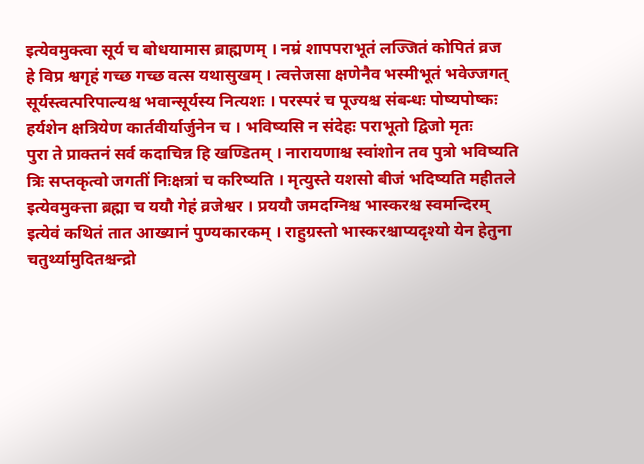इत्येवमुक्त्वा सूर्य च बोधयामास ब्राह्मणम् । नम्रं शापपराभूतं लज्जितं कोपितं व्रज
हे विप्र श्वगृहं गच्छ गच्छ वत्स यथासुखम् । त्वत्तेजसा क्षणेनैव भस्मीभूतं भवेज्जगत्
सूर्यस्त्वत्परिपाल्यश्च भवान्सूर्यस्य नित्यशः । परस्परं च पूज्यश्च संबन्धः पोष्यपोष्कः
हर्यशेन क्षत्रियेण कार्तवीर्यार्जुनेन च । भविष्यसि न संदेहः पराभूतो द्विजो मृतः
पुरा ते प्राक्तनं सर्व कदाचिन्न हि खण्डितम् । नारायणाश्च स्वांशोन तव पुत्रो भविष्यति
त्रिः सप्तकृत्वो जगतीं निःक्षत्रां च करिष्यति । मृत्युस्ते यशसो बीजं भदिष्यति महीतले
इत्येवमुक्त्ता ब्रह्मा च ययौ गेहं व्रजेश्वर । प्रययौ जमदग्निश्च भास्करश्च स्वमन्दिरम्
इत्येवं कथितं तात आख्यानं पुण्यकारकम् । राहुग्रस्तो भास्करश्चाप्यदृश्यो येन हेतुना
चतुर्थ्यामुदितश्चन्द्रो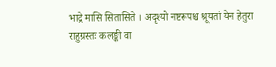भाद्रे मासि सितासिते । अदृश्यो नष्टरूपश्च श्रूयतां येन हेतुरा
राहुग्रस्तः कलङ्की वा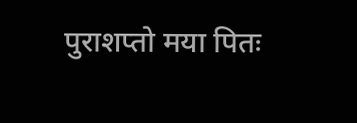पुराशप्तो मया पितः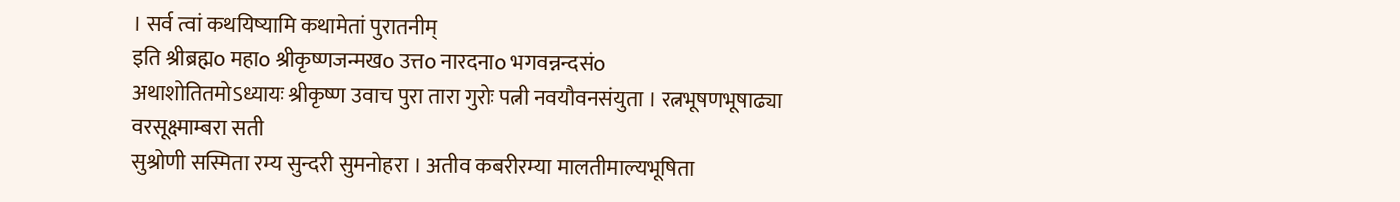। सर्व त्वां कथयिष्यामि कथामेतां पुरातनीम्
इति श्रीब्रह्मo महाo श्रीकृष्णजन्मखo उत्तo नारदनाo भगवन्नन्दसंo
अथाशोतितमोऽध्यायः श्रीकृष्ण उवाच पुरा तारा गुरोः पत्नी नवयौवनसंयुता । रत्नभूषणभूषाढ्या वरसूक्ष्माम्बरा सती
सुश्रोणी सस्मिता रम्य सुन्दरी सुमनोहरा । अतीव कबरीरम्या मालतीमाल्यभूषिता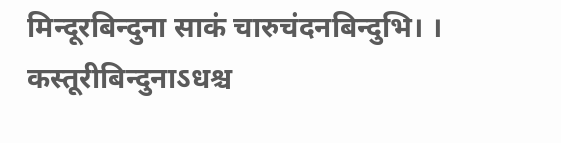मिन्दूरबिन्दुना साकं चारुचंदनबिन्दुभि। । कस्तूरीबिन्दुनाऽधश्च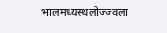भालमध्यस्थलोज्ज्वला